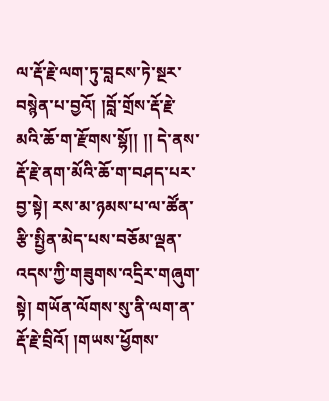ལ་རྡོ་རྗེ་ལག་ཏུ་བླངས་ཏེ་སྔར་བསྙེན་པ་བྱའོ། །བློ་གྲོས་རྡོ་རྗེ་མའི་ཆོ་ག་རྫོགས་སྷོ།། །། དེ་ནས་རྡོ་རྗེ་ནག་མོའི་ཆོ་ག་བཤད་པར་བྱ་སྟེ། རས་མ་ཉམས་པ་ལ་ཚོན་རྩི་སྤྱིན་མེད་པས་བཅོམ་ལྡན་འདས་ཀྱི་གཟུགས་འདྲིར་གཞུག་སྟེ། གཡོན་ལོགས་སུ་ནི་ལག་ན་རྡོ་རྗེ་བྲིའོ། །གཡས་ཕྱོགས་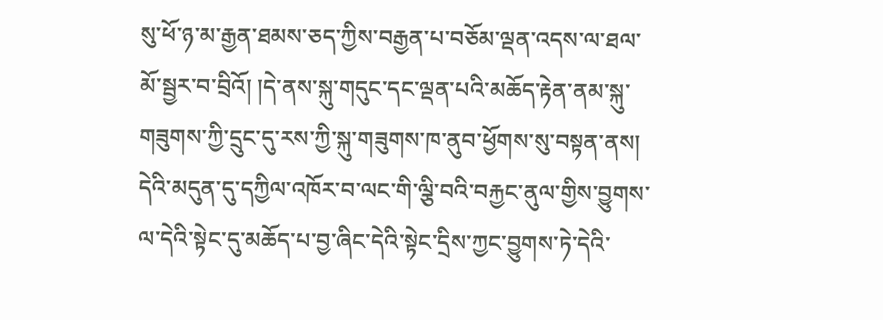སུ་ཕོ་ཉ་མ་རྒྱན་ཐམས་ཅད་ཀྱིས་བརྒྱན་པ་བཅོམ་ལྡན་འདས་ལ་ཐལ་མོ་སྦྱར་བ་བྲིའོ། །དེ་ནས་སྐུ་གདུང་དང་ལྡན་པའི་མཆོད་རྟེན་ནམ་སྐུ་གཟུགས་ཀྱི་དྲུང་དུ་རས་ཀྱི་སྐུ་གཟུགས་ཁ་ནུབ་ཕྱོགས་སུ་བསྟན་ནས། དེའི་མདུན་དུ་དཀྱིལ་འཁོར་བ་ལང་གི་ལྕི་བའི་བརྐྱང་ནུལ་གྱིས་བྱུགས་ལ་དེའི་སྟེང་དུ་མཆོད་པ་བྱ་ཞིང་དེའི་སྟེང་དྲིས་ཀྱང་བྱུགས་ཏེ་དེའི་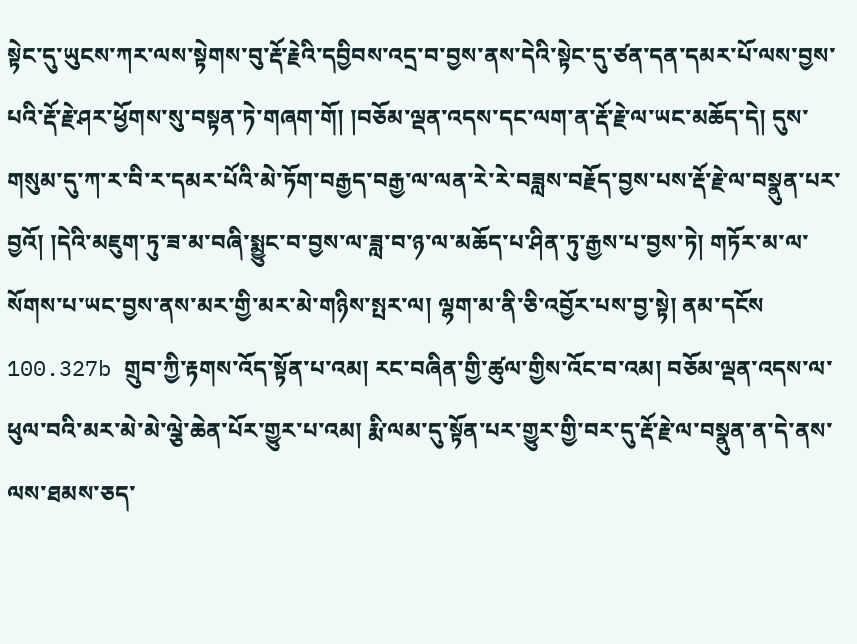སྟེང་དུ་ཡུངས་ཀར་ལས་སྟེགས་བུ་རྡོ་རྗེའི་དབྱིབས་འདྲ་བ་བྱས་ནས་དེའི་སྟེང་དུ་ཙན་དན་དམར་པོ་ལས་བྱས་པའི་རྡོ་རྗེ་ཤར་ཕྱོགས་སུ་བསྟན་ཏེ་གཞག་གོ། །བཅོམ་ལྡན་འདས་དང་ལག་ན་རྡོ་རྗེ་ལ་ཡང་མཆོད་དེ། དུས་གསུམ་དུ་ཀ་ར་བི་ར་དམར་པོའི་མེ་ཏོག་བརྒྱད་བརྒྱ་ལ་ལན་རེ་རེ་བཟླས་བརྗོད་བྱས་པས་རྡོ་རྗེ་ལ་བསྣུན་པར་བྱའོ། །དེའི་མཇུག་ཏུ་ཟ་མ་བཞི་སྨྱུང་བ་བྱས་ལ་ཟླ་བ་ཉ་ལ་མཆོད་པ་ཤིན་ཏུ་རྒྱས་པ་བྱས་ཏེ། གཏོར་མ་ལ་སོགས་པ་ཡང་བྱས་ནས་མར་གྱི་མར་མེ་གཉིས་སྤར་ལ། ལྷག་མ་ནི་ཅི་འབྱོར་པས་བྱ་སྟེ། ནམ་དངོས 100.327b གྲུབ་ཀྱི་རྟགས་འོད་སྟོན་པ་འམ། རང་བཞིན་གྱི་ཚུལ་གྱིས་འོང་བ་འམ། བཅོམ་ལྡན་འདས་ལ་ཕུལ་བའི་མར་མེ་མེ་ལྕེ་ཆེན་པོར་གྱུར་པ་འམ། རྨི་ལམ་དུ་སྟོན་པར་གྱུར་གྱི་བར་དུ་རྡོ་རྗེ་ལ་བསྣུན་ན་དེ་ནས་ལས་ཐམས་ཅད་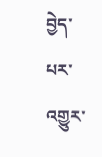བྱེད་པར་འགྱུར་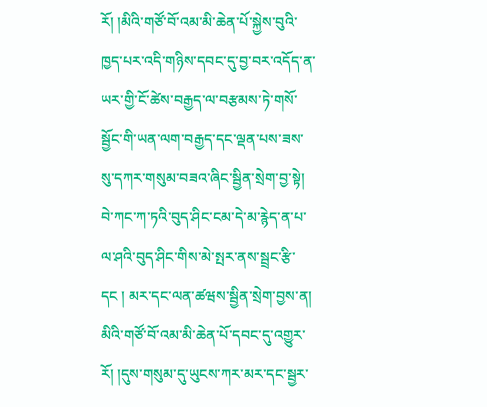རོ། །མིའི་གཙོ་བོ་འམ་མི་ཆེན་པོ་སྐྱེས་བུའི་ཁྱད་པར་འདི་གཉིས་དབང་དུ་བྱ་བར་འདོད་ན་ཡར་གྱི་ངོ་ཚེས་བརྒྱད་ལ་བརྩམས་ཏེ་གསོ་སྦྱོང་གི་ཡན་ལག་བརྒྱད་དང་ལྡན་པས་ཟས་སུ་དཀར་གསུམ་བཟའ་ཞིང་སྦྱིན་སྲེག་བྱ་སྟེ། བེ་ཀང་ཀ་ཏའི་བུད་ཤིང་ངམ་དེ་མ་རྙེད་ན་པ་ལ་ཤའི་བུད་ཤིང་གིས་མེ་སྤར་ནས་སྦྲང་རྩི་དང ། མར་དང་ལན་ཚཝས་སྦྱིན་སྲེག་བྱས་ན། མིའི་གཙོ་བོ་འམ་མི་ཆེན་པོ་དབང་དུ་འགྱུར་རོ། །དུས་གསུམ་དུ་ཡུངས་ཀར་མར་དང་སྦྱར་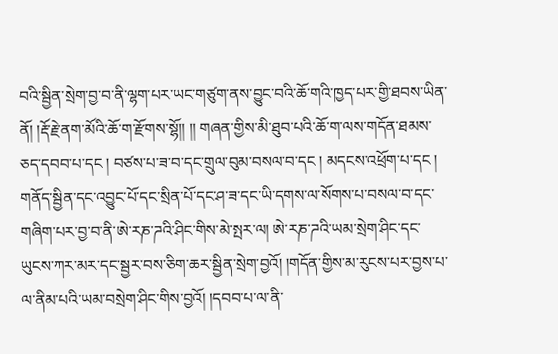བའི་སྦྱིན་སྲེག་བྱ་བ་ནི་ལྷག་པར་ཡང་གཙུག་ནས་བྱུང་བའི་ཆོ་གའི་ཁྱད་པར་གྱི་ཐབས་ཡིན་ནོ། །རྡོ་རྗེ་ནག་མོའི་ཆོ་ག་རྫོགས་སྷོ།། །། གཞན་གྱིས་མི་ཐུབ་པའི་ཆོ་ག་ལས་གདོན་ཐམས་ཅད་དབབ་པ་དང ། བཙས་པ་ཟ་བ་དང་གྲུལ་བུམ་བསལ་བ་དང ། མདངས་འཕྲོག་པ་དང ། གནོད་སྦྱིན་དང་འབྱུང་པོ་དང་སྲིན་པོ་དང་ཤ་ཟ་དང་ཡི་དགས་ལ་སོགས་པ་བསལ་བ་དང་གཞིག་པར་བྱ་བ་ནི་ཨེ་རཎ་ཌའི་ཤིང་གིས་མེ་སྤར་ལ། ཨེ་རཎ་ཌའི་ཡམ་སྲེག་ཤིང་དང་ཡུངས་ཀར་མར་དང་སྦྱར་བས་ཅིག་ཆར་སྦྱིན་སྲེག་བྱའོ། །གདོན་གྱིས་མ་རུངས་པར་བྱས་པ་ལ་ནིམ་པའི་ཡམ་བསྲེག་ཤིང་གིས་བྱའོ། །དབབ་པ་ལ་ནི་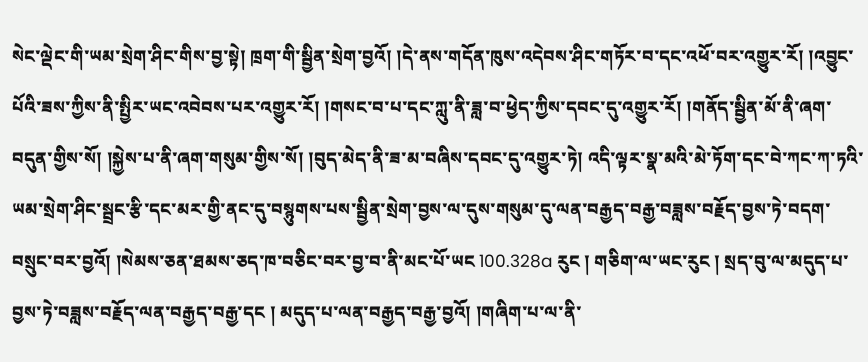སེང་ལྡེང་གི་ཡམ་སྲེག་ཤིང་གིས་བྱ་སྟེ། ཁྲག་གི་སྦྱིན་སྲེག་བྱའོ། །དེ་ནས་གདོན་ཁུས་འདེབས་ཤིང་གཏོར་བ་དང་འཕོ་བར་འགྱུར་རོ། །འབྱུང་པོའི་ཟས་ཀྱིས་ནི་སྤྱིར་ཡང་འབེབས་པར་འགྱུར་རོ། །གསང་བ་པ་དང་ཀླུ་ནི་ཟླ་བ་ཕྱེད་ཀྱིས་དབང་དུ་འགྱུར་རོ། །གནོད་སྦྱིན་མོ་ནི་ཞག་བདུན་གྱིས་སོ། །སྐྱེས་པ་ནི་ཞག་གསུམ་གྱིས་སོ། །བུད་མེད་ནི་ཟ་མ་བཞིས་དབང་དུ་འགྱུར་ཏེ། འདི་ལྟར་སྣ་མའི་མེ་ཏོག་དང་བེ་ཀང་ཀ་ཏའི་ཡམ་སྲེག་ཤིང་སྦྲང་རྩི་དང་མར་གྱི་ནང་དུ་བསྙུགས་པས་སྦྱིན་སྲེག་བྱས་ལ་དུས་གསུམ་དུ་ལན་བརྒྱད་བརྒྱ་བཟླས་བརྗོད་བྱས་ཏེ་བདག་བསྲུང་བར་བྱའོ། །སེམས་ཅན་ཐམས་ཅད་ཁ་བཅིང་བར་བྱ་བ་ནི་མང་པོ་ཡང 100.328a རུང ། གཅིག་ལ་ཡང་རུང ། སྲད་བུ་ལ་མདུད་པ་བྱས་ཏེ་བཟླས་བརྗོད་ལན་བརྒྱད་བརྒྱ་དང ། མདུད་པ་ལན་བརྒྱད་བརྒྱ་བྱའོ། །གཞིག་པ་ལ་ནི་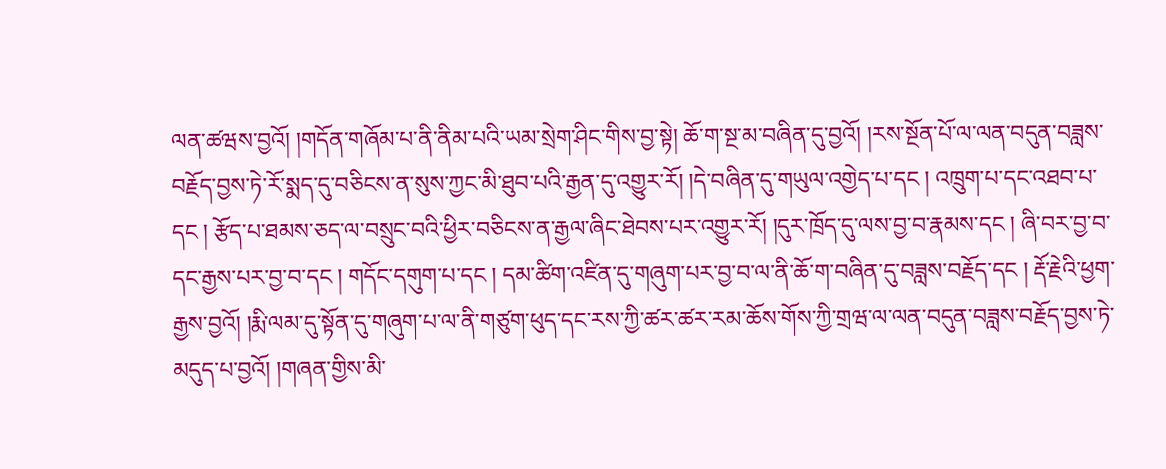ལན་ཚཝས་བྱའོ། །གདོན་གཞོམ་པ་ནི་ནིམ་པའི་ཡམ་སྲེག་ཤིང་གིས་བྱ་སྟེ། ཆོ་ག་སྔ་མ་བཞིན་དུ་བྱའོ། །རས་སྔོན་པོ་ལ་ལན་བདུན་བཟླས་བརྗོད་བྱས་ཏེ་རོ་སྨད་དུ་བཅིངས་ན་སུས་ཀྱང་མི་ཐུབ་པའི་རྒྱན་དུ་འགྱུར་རོ། །དེ་བཞིན་དུ་གཡུལ་འགྱེད་པ་དང ། འཁྲུག་པ་དང་འཐབ་པ་དང ། རྩོད་པ་ཐམས་ཅད་ལ་བསྲུང་བའི་ཕྱིར་བཅིངས་ན་རྒྱལ་ཞིང་ཐེབས་པར་འགྱུར་རོ། །དུར་ཁྲོད་དུ་ལས་བྱ་བ་རྣམས་དང ། ཞི་བར་བྱ་བ་དང་རྒྱས་པར་བྱ་བ་དང ། གདོང་དགུག་པ་དང ། དམ་ཚིག་འཛིན་དུ་གཞུག་པར་བྱ་བ་ལ་ནི་ཆོ་ག་བཞིན་དུ་བཟླས་བརྗོད་དང ། རྡོ་རྗེའི་ཕྱག་རྒྱས་བྱའོ། །རྨི་ལམ་དུ་སྟོན་དུ་གཞུག་པ་ལ་ནི་གཙུག་ཕུད་དང་རས་ཀྱི་ཚར་ཚར་རམ་ཆོས་གོས་ཀྱི་གྲཝ་ལ་ལན་བདུན་བཟླས་བརྗོད་བྱས་ཏེ་མདུད་པ་བྱའོ། །གཞན་གྱིས་མི་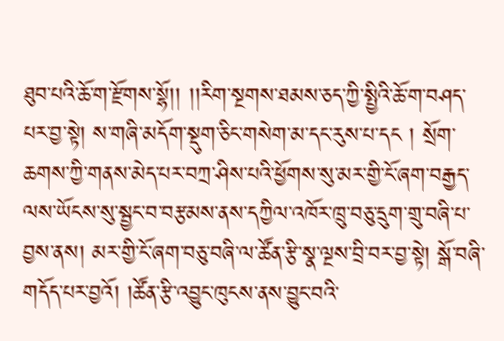ཐུབ་པའི་ཆོ་ག་རྫོགས་སྷོ།། །།རིག་སྔགས་ཐམས་ཅད་ཀྱི་སྤྱིའི་ཆོ་ག་བཤད་པར་བྱ་སྟེ། ས་གཞི་མདོག་སྡུག་ཅིང་གསེག་མ་དང་རུས་པ་དང ། སྲོག་ཆགས་ཀྱི་གནས་མེད་པར་བཀྲ་ཤིས་པའི་ཕྱོགས་སུ་མར་གྱི་ངོ་ཞག་བརྒྱད་ལས་ཡོངས་སུ་སྦྱང་བ་བརྩམས་ནས་དཀྱིལ་འཁོར་ཁྲུ་བཅུ་དྲུག་གྲུ་བཞི་པ་བྱས་ནས། མར་གྱི་ངོ་ཞག་བཅུ་བཞི་ལ་ཚོན་རྩི་སྣ་ལྔས་བྲི་བར་བྱ་སྟེ། སྒོ་བཞི་གདོད་པར་བྱའོ། །ཚོན་རྩི་འབྱུང་ཁུངས་ནས་བྱུང་བའི་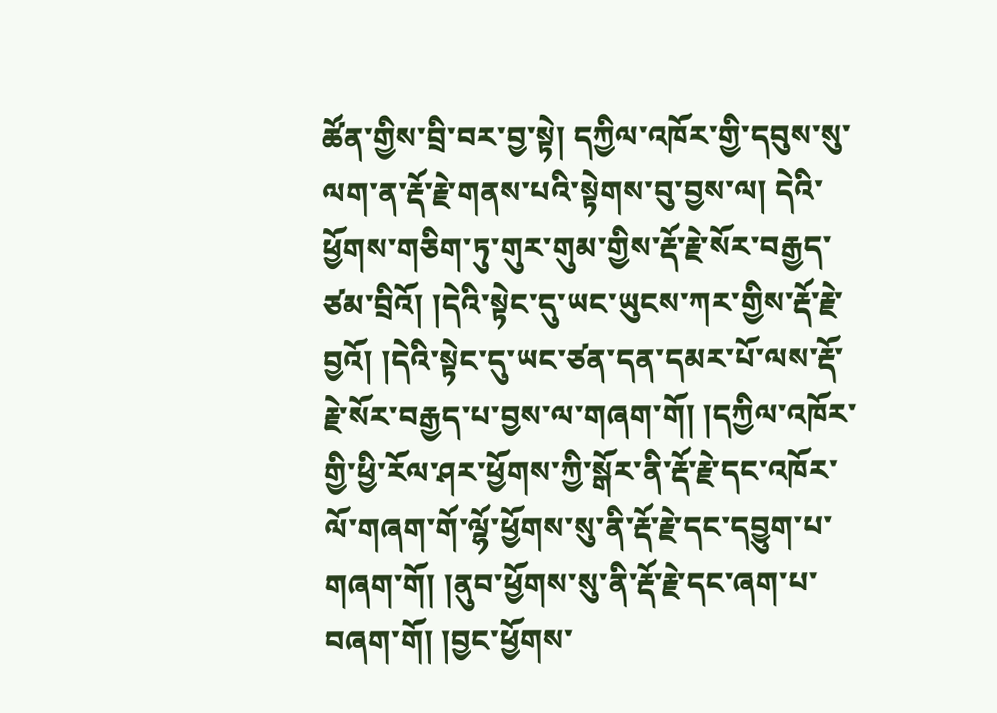ཚོན་གྱིས་བྲི་བར་བྱ་སྟེ། དཀྱིལ་འཁོར་གྱི་དབུས་སུ་ལག་ན་རྡོ་རྗེ་གནས་པའི་སྟེགས་བུ་བྱས་ལ། དེའི་ཕྱོགས་གཅིག་ཏུ་གུར་གུམ་གྱིས་རྡོ་རྗེ་སོར་བརྒྱད་ཙམ་བྲིའོ། །དེའི་སྟེང་དུ་ཡང་ཡུངས་ཀར་གྱིས་རྡོ་རྗེ་བྱའོ། །དེའི་སྟེང་དུ་ཡང་ཙན་དན་དམར་པོ་ལས་རྡོ་རྗེ་སོར་བརྒྱད་པ་བྱས་ལ་གཞག་གོ། །དཀྱིལ་འཁོར་གྱི་ཕྱི་རོལ་ཤར་ཕྱོགས་ཀྱི་སྒོར་ནི་རྡོ་རྗེ་དང་འཁོར་ལོ་གཞག་གོ་ལྷོ་ཕྱོགས་སུ་ནི་རྡོ་རྗེ་དང་དབྱུག་པ་གཞག་གོ། །ནུབ་ཕྱོགས་སུ་ནི་རྡོ་རྗེ་དང་ཞག་པ་བཞག་གོ། །བྱང་ཕྱོགས་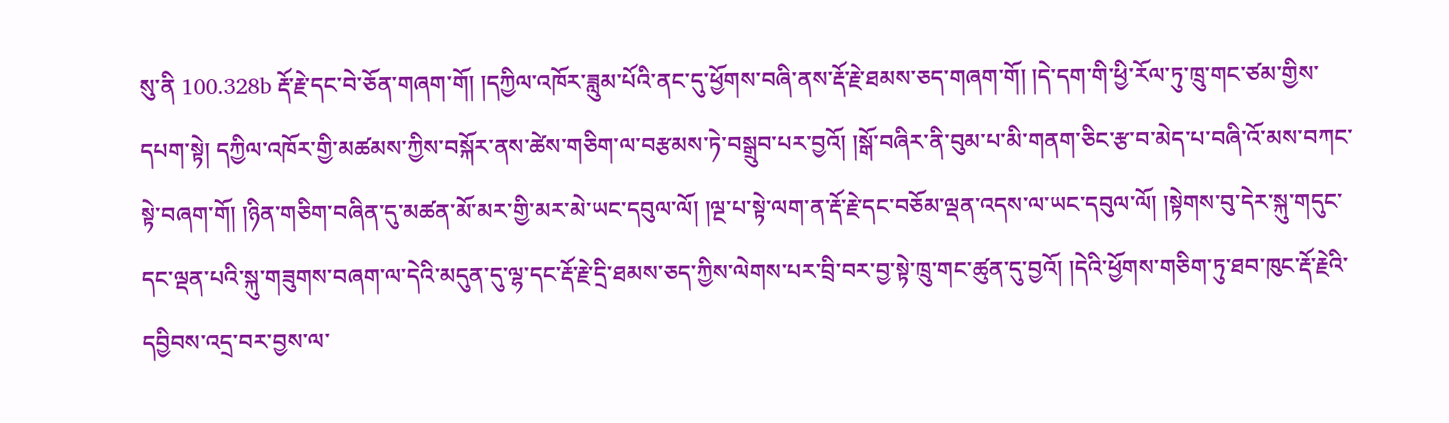སུ་ནི 100.328b རྡོ་རྗེ་དང་བེ་ཅོན་གཞག་གོ། །དཀྱིལ་འཁོར་ཟླུམ་པོའི་ནང་དུ་ཕྱོགས་བཞི་ནས་རྡོ་རྗེ་ཐམས་ཅད་གཞག་གོ། །དེ་དག་གི་ཕྱི་རོལ་ཏུ་ཁྲུ་གང་ཙམ་གྱིས་དཔག་སྟེ། དཀྱིལ་འཁོར་གྱི་མཚམས་ཀྱིས་བསྐོར་ནས་ཚེས་གཅིག་ལ་བརྩམས་ཏེ་བསྒྲུབ་པར་བྱའོ། །སྒོ་བཞིར་ནི་བུམ་པ་མི་གནག་ཅིང་རྩ་བ་མེད་པ་བཞི་འོ་མས་བཀང་སྟེ་བཞག་གོ། །ཉིན་གཅིག་བཞིན་དུ་མཚན་མོ་མར་གྱི་མར་མེ་ཡང་དབུལ་ལོ། །ལྔ་པ་སྟེ་ལག་ན་རྡོ་རྗེ་དང་བཅོམ་ལྡན་འདས་ལ་ཡང་དབུལ་ལོ། །སྟེགས་བུ་དེར་སྐུ་གདུང་དང་ལྡན་པའི་སྐུ་གཟུགས་བཞག་ལ་དེའི་མདུན་དུ་ལྷ་དང་རྡོ་རྗེ་དྲི་ཐམས་ཅད་ཀྱིས་ལེགས་པར་བྲི་བར་བྱ་སྟེ་ཁྲུ་གང་ཚུན་དུ་བྱའོ། །དེའི་ཕྱོགས་གཅིག་ཏུ་ཐབ་ཁུང་རྡོ་རྗེའི་དབྱིབས་འདྲ་བར་བྱས་ལ་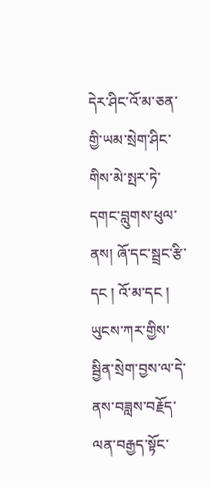དེར་ཤིང་འོ་མ་ཅན་གྱི་ཡམ་སྲེག་ཤིང་གིས་མེ་སྤར་ཏེ་དགང་བླུགས་ཕུལ་ནས། ཞོ་དང་སྦྲང་རྩི་དང ། འོ་མ་དང ། ཡུངས་ཀར་གྱིས་སྦྱིན་སྲེག་བྱས་ལ་དེ་ནས་བཟླས་བརྗོད་ལན་བརྒྱད་སྟོང་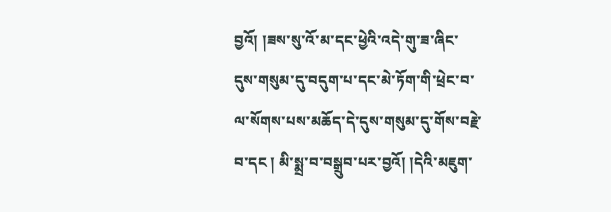བྱའོ། །ཟས་སུ་འོ་མ་དང་ཕྱེའི་འདེ་གུ་ཟ་ཞིང་དུས་གསུམ་དུ་བདུག་པ་དང་མེ་ཏོག་གི་ཕྲེང་བ་ལ་སོགས་པས་མཆོད་དེ་དུས་གསུམ་དུ་གོས་བརྗེ་བ་དང ། མི་སྨྲ་བ་བསྒྲུབ་པར་བྱའོ། །དེའི་མཇུག་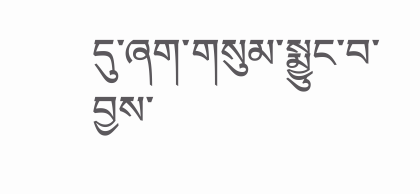དུ་ཞག་གསུམ་སྨྱུང་བ་བྱས་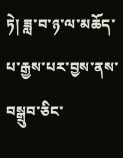ཏེ། ཟླ་བ་ཉ་ལ་མཆོད་པ་རྒྱས་པར་བྱས་ནས་བསྒྲུབ་ཅིང་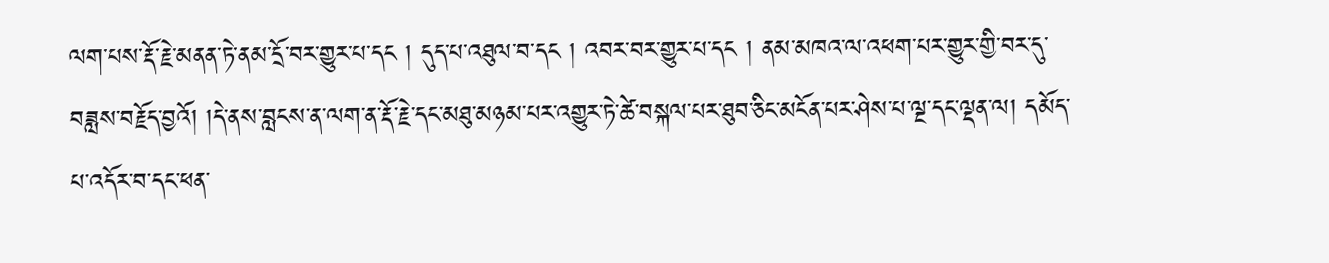ལག་པས་རྡོ་རྗེ་མནན་ཏེ་ནམ་དྲོ་བར་གྱུར་པ་དང ། དུད་པ་འཐུལ་བ་དང ། འབར་བར་གྱུར་པ་དང ། ནམ་མཁའ་ལ་འཕག་པར་གྱུར་གྱི་བར་དུ་བཟླས་བརྗོད་བྱའོ། །དེ་ནས་བླངས་ན་ལག་ན་རྡོ་རྗེ་དང་མཐུ་མཉམ་པར་འགྱུར་ཏེ་ཚེ་བསྐལ་པར་ཐུབ་ཅིང་མངོན་པར་ཤེས་པ་ལྔ་དང་ལྡན་ལ། དམོད་པ་འདོར་བ་དང་ཕན་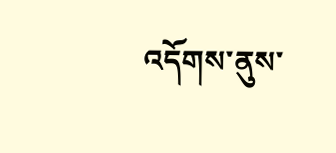འདོགས་ནུས་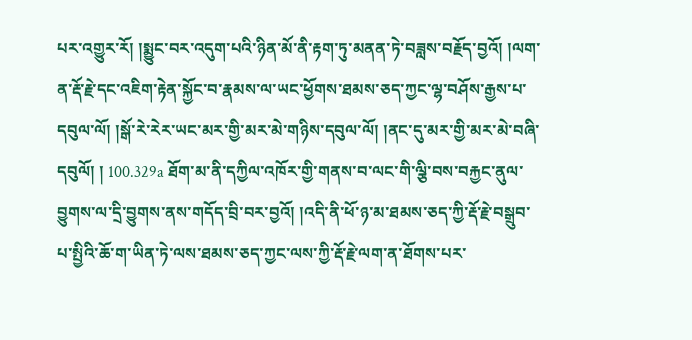པར་འགྱུར་རོ། །སྨྱུང་བར་འདུག་པའི་ཉིན་མོ་ནི་རྟག་ཏུ་མནན་ཏེ་བཟླས་བརྗོད་བྱའོ། །ལག་ན་རྡོ་རྗེ་དང་འཇིག་རྟེན་སྐྱོང་བ་རྣམས་ལ་ཡང་ཕྱོགས་ཐམས་ཅད་ཀྱང་ལྷ་བཤོས་རྒྱས་པ་དབུལ་ལོ། །སྒོ་རེ་རེར་ཡང་མར་གྱི་མར་མེ་གཉིས་དབུལ་ལོ། །ནང་དུ་མར་གྱི་མར་མེ་བཞི་དབུལོ། ། 100.329a ཐོག་མ་ནི་དཀྱིལ་འཁོར་གྱི་གནས་བ་ལང་གི་ལྕི་བས་བརྐྱང་ནུལ་བྱུགས་ལ་དྲི་བྱུགས་ནས་གདོད་བྲི་བར་བྱའོ། །འདི་ནི་ཕོ་ཉ་མ་ཐམས་ཅད་ཀྱི་རྡོ་རྗེ་བསྒྲུབ་པ་སྤྱིའི་ཆོ་ག་ཡིན་ཏེ་ལས་ཐམས་ཅད་ཀྱང་ལས་ཀྱི་རྡོ་རྗེ་ལག་ན་ཐོགས་པར་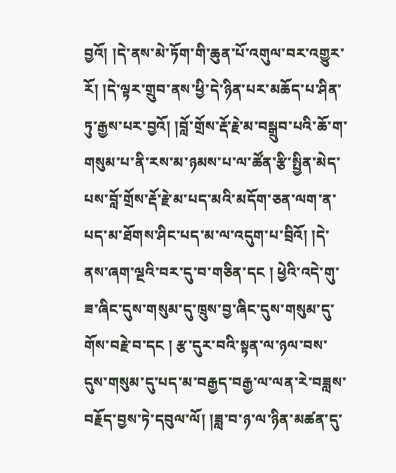བྱའོ། །དེ་ནས་མེ་ཏོག་གི་ཆུན་པོ་འགུལ་བར་འགྱུར་རོ། །དེ་ལྟར་གྲུབ་ནས་ཕྱི་དེ་ཉིན་པར་མཆོད་པ་ཤིན་ཏུ་རྒྱས་པར་བྱའོ། །བློ་གྲོས་རྡོ་རྗེ་མ་བསྒྲུབ་པའི་ཆོ་ག་གསུམ་པ་ནི་རས་མ་ཉམས་པ་ལ་ཚོན་རྩི་སྤྱིན་མེད་པས་བློ་གྲོས་རྡོ་རྗེ་མ་པད་མའི་མདོག་ཅན་ལག་ན་པད་མ་ཐོགས་ཤིང་པད་མ་ལ་འདུག་པ་བྲིའོ། །དེ་ནས་ཞག་ལྔའི་བར་དུ་བ་གཅིན་དང ། ཕྱེའི་འདེ་གུ་ཟ་ཞིང་དུས་གསུམ་དུ་ཁྲུས་བྱ་ཞིང་དུས་གསུམ་དུ་གོས་བརྗེ་བ་དང ། རྩ་དུར་བའི་སྟན་ལ་ཉལ་བས་དུས་གསུམ་དུ་པད་མ་བརྒྱད་བརྒྱ་ལ་ལན་རེ་བཟླས་བརྗོད་བྱས་ཏེ་དབུལ་ལོ། །ཟླ་བ་ཉ་ལ་ཉིན་མཚན་དུ་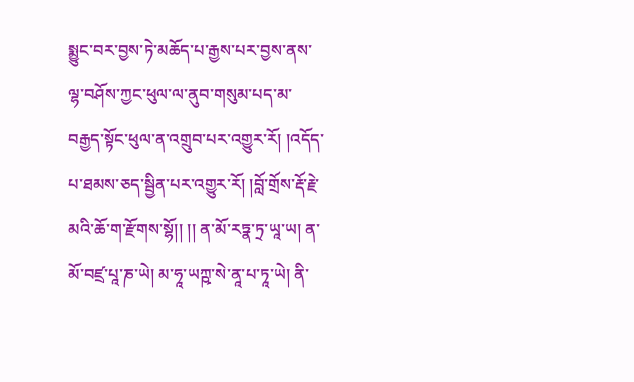སྨྱུང་བར་བྱས་ཏེ་མཆོད་པ་རྒྱས་པར་བྱས་ནས་ལྷ་བཤོས་ཀྱང་ཕུལ་ལ་ནུབ་གསུམ་པད་མ་བརྒྱད་སྟོང་ཕུལ་ན་འགྲུབ་པར་འགྱུར་རོ། །འདོད་པ་ཐམས་ཅད་སྦྱིན་པར་འགྱུར་རོ། །བློ་གྲོས་རྡོ་རྗེ་མའི་ཆོ་ག་རྫོགས་སྷོ།། །། ན་མོ་རཏྣ་ཏྲ་ཡཱ་ཡ། ན་མོ་བཛྲ་པཱ་ཎ་ཡེ། མ་ཧཱ་ཡཀྵ་སེ་ནཱ་པ་ཏཱ་ཡེ། ནི་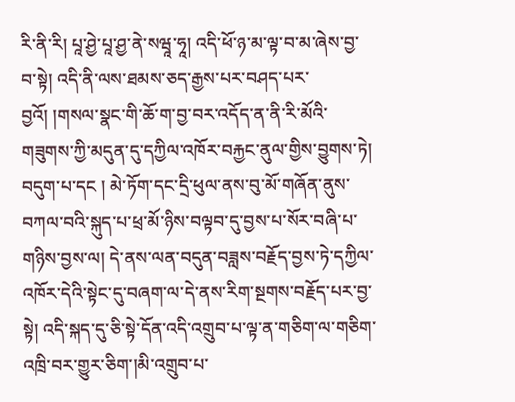རི་ནི་རི། པཱ་ཤྱེ་པཱ་ཤྱ་ནེ་སཝཱ་ཧཱ། འདི་ཕོ་ཉ་མ་ལྟ་བ་མ་ཞེས་བྱ་བ་སྟེ། འདི་ནི་ལས་ཐམས་ཅད་རྒྱས་པར་བཤད་པར་བྱའོ། །གསལ་སྣང་གི་ཆོ་ག་བྱ་བར་འདོད་ན་ནི་རི་མོའི་གཟུགས་ཀྱི་མདུན་དུ་དཀྱིལ་འཁོར་བརྐྱང་ནུལ་གྱིས་བྱུགས་ཏེ། བདུག་པ་དང ། མེ་ཏོག་དང་དྲི་ཕུལ་ནས་བུ་མོ་གཞོན་ནུས་བཀལ་བའི་སྐུད་པ་ཕྲ་མོ་ཉིས་བལྟབ་དུ་བྱས་པ་སོར་བཞི་པ་གཉིས་བྱས་ལ། དེ་ནས་ལན་བདུན་བཟླས་བརྗོད་བྱས་ཏེ་དཀྱིལ་འཁོར་དེའི་སྟེང་དུ་བཞག་ལ་དེ་ནས་རིག་སྔགས་བརྗོད་པར་བྱ་སྟེ། འདི་སྐད་དུ་ཅི་སྟེ་དོན་འདི་འགྲུབ་པ་ལྟ་ན་གཅིག་ལ་གཅིག་འཁྲི་བར་གྱུར་ཅིག་།མི་འགྲུབ་པ་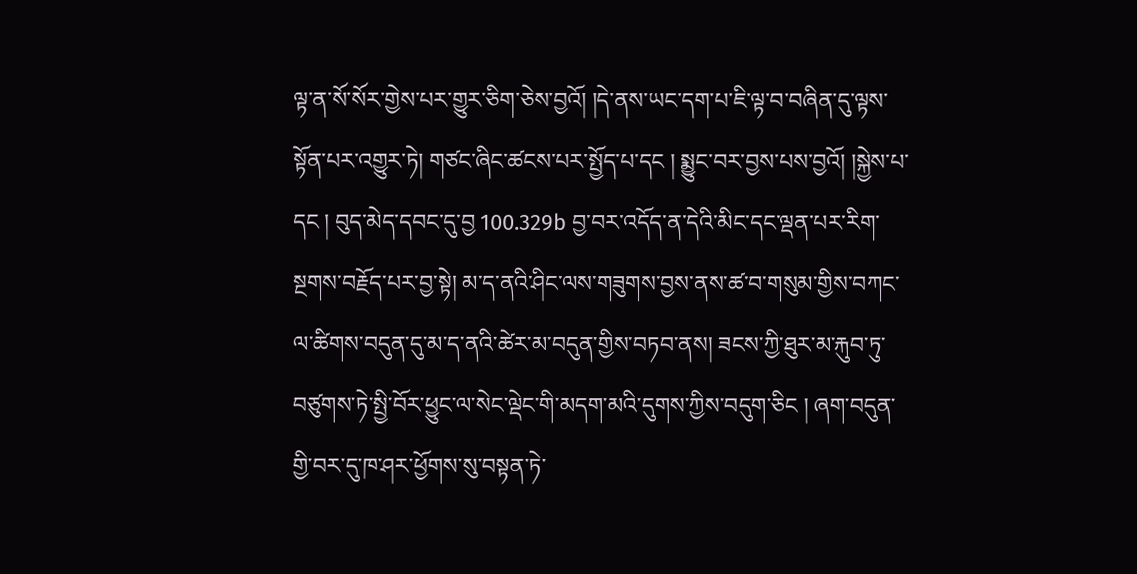ལྟ་ན་སོ་སོར་གྱེས་པར་གྱུར་ཅིག་ཅེས་བྱའོ། །དེ་ནས་ཡང་དག་པ་ཇི་ལྟ་བ་བཞིན་དུ་ལྟས་སྟོན་པར་འགྱུར་ཏེ། གཙང་ཞིང་ཚངས་པར་སྤྱོད་པ་དང ། སྨྱུང་བར་བྱས་པས་བྱའོ། །སྐྱེས་པ་དང ། བུད་མེད་དབང་དུ་བྱ 100.329b བྱ་བར་འདོད་ན་དེའི་མིང་དང་ལྡན་པར་རིག་སྔགས་བརྗོད་པར་བྱ་སྟེ། མ་ད་ནའི་ཤིང་ལས་གཟུགས་བྱས་ནས་ཚ་བ་གསུམ་གྱིས་བཀང་ལ་ཚིགས་བདུན་དུ་མ་ད་ནའི་ཚེར་མ་བདུན་གྱིས་བཏབ་ནས། ཟངས་ཀྱི་ཐུར་མ་རྐུབ་ཏུ་བཙུགས་ཏེ་སྤྱི་བོར་ཕྱུང་ལ་སེང་ལྡེང་གི་མདག་མའི་དུགས་ཀྱིས་བདུག་ཅིང ། ཞག་བདུན་གྱི་བར་དུ་ཁ་ཤར་ཕྱོགས་སུ་བསྟན་ཏེ་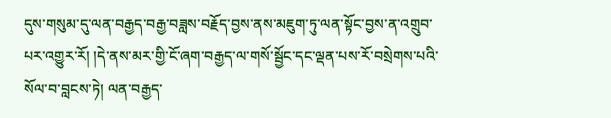དུས་གསུམ་དུ་ལན་བརྒྱད་བརྒྱ་བཟླས་བརྗོད་བྱས་ནས་མཇུག་ཏུ་ལན་སྟོང་བྱས་ན་འགྲུབ་པར་འགྱུར་རོ། །དེ་ནས་མར་གྱི་ངོ་ཞག་བརྒྱད་ལ་གསོ་སྦྱོང་དང་ལྡན་པས་རོ་བསྲེགས་པའི་སོལ་བ་བླངས་ཏེ། ལན་བརྒྱད་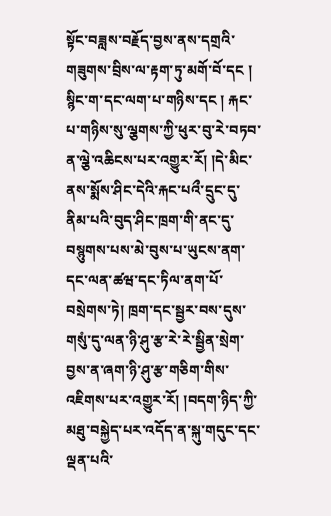སྟོང་བཟླས་བརྗོད་བྱས་ནས་དགྲའི་གཟུགས་བྲིས་ལ་རྟག་ཏུ་མགོ་བོ་དང ། སྙིང་ག་དང་ལག་པ་གཉིས་དང ། རྐང་པ་གཉིས་སུ་ལྕགས་ཀྱི་ཕུར་བུ་རེ་བཏབ་ན་ལྕེ་འཆིངས་པར་འགྱུར་རོ། །དེ་མིང་ནས་སྨོས་ཤིང་དེའི་རྐང་པའྀ་དྲུང་དུ་ནིམ་པའི་བུད་ཤིང་ཁྲག་གི་ནང་དུ་བསྙུགས་པས་མེ་བུས་པ་ཡུངས་ནག་དང་ལན་ཚཝ་དང་ཏིལ་ནག་པོ་བསྲེགས་ཏེ། ཁྲག་དང་སྦྱར་བས་དུས་གསུཾ་དུ་ལན་ཉི་ཤུ་རྩ་རེ་རེ་སྦྱིན་སྲེག་བྱས་ན་ཞག་ཉི་ཤུ་རྩ་གཅིག་གིས་འཇིགས་པར་འགྱུར་རོ། །བདག་ཉིད་ཀྱི་མཐུ་བསྐྱེད་པར་འདོད་ན་སྐུ་གདུང་དང་ལྡན་པའི་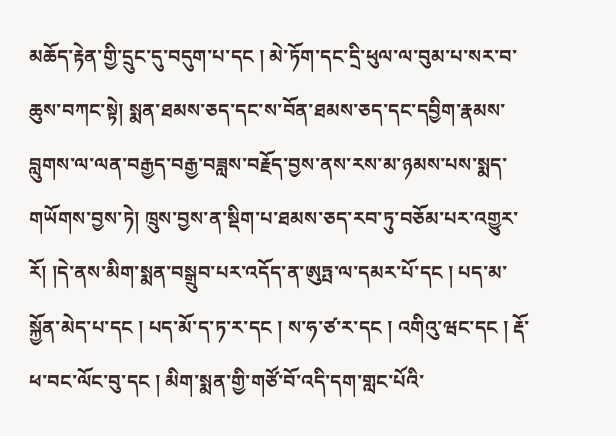མཆོད་རྟེན་གྱི་དྲུང་དུ་བདུག་པ་དང ། མེ་ཏོག་དང་དྲི་ཕུལ་ལ་བུམ་པ་སར་བ་ཆུས་བཀང་སྟེ། སྨན་ཐམས་ཅད་དང་ས་བོན་ཐམས་ཅད་དང་དབྱིག་རྣམས་བླུགས་ལ་ལན་བརྒྱད་བརྒྱ་བཟླས་བརྗོད་བྱས་ནས་རས་མ་ཉམས་པས་སྨད་གཡོགས་བྱས་ཏེ། ཁྲུས་བྱས་ན་སྡིག་པ་ཐམས་ཅད་རབ་ཏུ་བཅོམ་པར་འགྱུར་རོ། །དེ་ནས་མིག་སྨན་བསྒྲུབ་པར་འདོད་ན་ཨུཏྤ་ལ་དམར་པོ་དང ། པད་མ་སྐྱོན་མེད་པ་དང ། པད་མོ་ད་ཏ་ར་དང ། ས་ཧ་ཙ་ར་དང ། འགིའུ་ཝང་དང ། རྡོ་ཕ་བང་ལོང་བུ་དང ། མིག་སྨན་གྱི་གཙོ་བོ་འདི་དག་གླང་པོའི་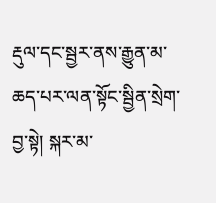རྡུལ་དང་སྦྱར་ནས་རྒྱུན་མ་ཆད་པར་ལན་སྟོང་སྦྱིན་སྲེག་བྱ་སྟེ། སྐར་མ་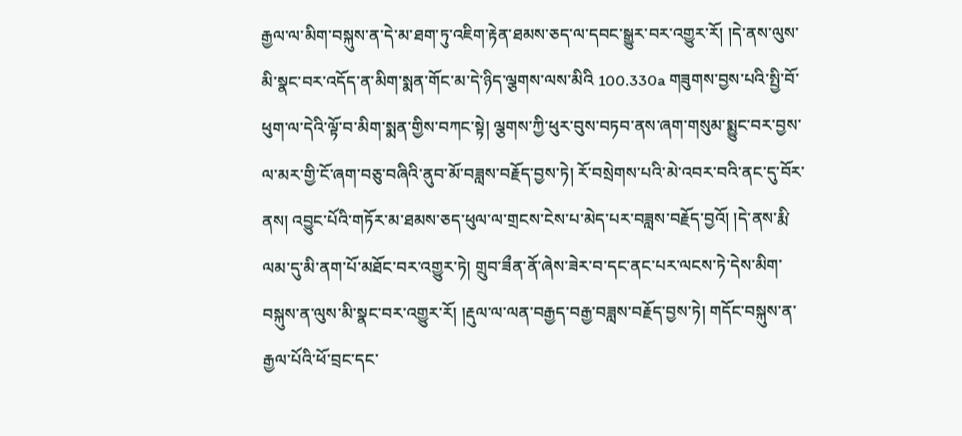རྒྱལ་ལ་མིག་བསྐུས་ན་དེ་མ་ཐག་ཏུ་འཇིག་རྟེན་ཐམས་ཅད་ལ་དབང་སྒྱུར་བར་འགྱུར་རོ། །དེ་ནས་ལུས་མི་སྣང་བར་འདོད་ན་མིག་སྨན་གོང་མ་དེ་ཉིད་ལྕགས་ལས་མིའི 100.330a གཟུགས་བྱས་པའི་སྤྱི་བོ་ཕུག་ལ་དེའི་ལྟོ་བ་མིག་སྨན་གྱིས་བཀང་སྟེ། ལྕགས་ཀྱི་ཕུར་བུས་བཏབ་ནས་ཞག་གསུམ་སྨྱུང་བར་བྱས་ལ་མར་གྱི་ངོ་ཞག་བཅུ་བཞིའི་ནུབ་མོ་བཟླས་བརྗོད་བྱས་ཏེ། རོ་བསྲེགས་པའི་མེ་འབར་བའི་ནང་དུ་བོར་ནས། འབྱུང་པོའི་གཏོར་མ་ཐམས་ཅད་ཕུལ་ལ་གྲངས་ངེས་པ་མེད་པར་བཟླས་བརྗོད་བྱའོ། །དེ་ནས་རྨི་ལམ་དུ་མི་ནག་པོ་མཐོང་བར་འགྱུར་ཏེ། གྲུབ་ཟྀན་ནོ་ཞེས་ཟེར་བ་དང་ནང་པར་ལངས་ཏེ་དེས་མིག་བསྐུས་ན་ལུས་མི་སྣང་བར་འགྱུར་རོ། །རྡུལ་ལ་ལན་བརྒྱད་བརྒྱ་བཟླས་བརྗོད་བྱས་ཏེ། གདོང་བསྐུས་ན་རྒྱལ་པོའི་ཕོ་བྲང་དང་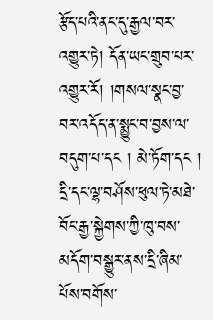རྩོད་པའི་ནང་དུ་རྒྱལ་བར་འགྱུར་ཏེ། དོན་ཡང་གྲུབ་པར་འགྱུར་རོ། །གསལ་སྣང་བྱ་བར་འདོད་ན་སྨྱུང་བ་བྱས་ལ་བདུག་པ་དང ། མེ་ཏོག་དང ། དྲི་དང་ལྷ་བཤོས་ཕུལ་ཏེ་མཐེ་བོང་རྒྱ་སྐྱེགས་ཀྱི་ཁུ་བས་མདོག་བསྒྱུར་ནས་དྲི་ཞིམ་པོས་བགོས་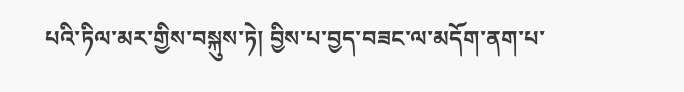པའི་ཏིལ་མར་གྱིས་བསྐུས་ཏེ། བྱིས་པ་བྱད་བཟང་ལ་མདོག་ནག་པ་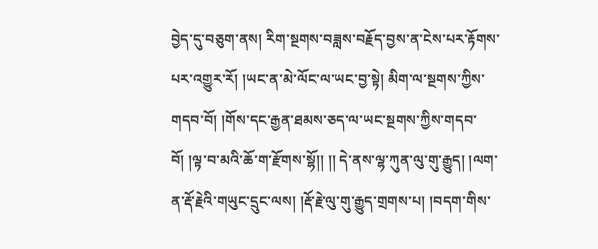བྱེད་དུ་བཅུག་ནས། རིག་སྔགས་བཟླས་བརྗོད་བྱས་ན་ངེས་པར་རྟོགས་པར་འགྱུར་རོ། །ཡང་ན་མེ་ལོང་ལ་ཡང་བྱ་སྟེ། མིག་ལ་སྔགས་ཀྱིས་གདབ་བོ། །གོས་དང་རྒྱན་ཐམས་ཅད་ལ་ཡང་སྔགས་ཀྱིས་གདབ་བོ། །ལྟ་བ་མའི་ཆོ་ག་རྫོགས་སྷོ།། །། དེ་ནས་ལྷ་ཀུན་ལུ་གུ་རྒྱུད། །ལག་ན་རྡོ་རྗེའི་གཡུང་དྲུང་ལས། །རྡོ་རྗེ་ལུ་གུ་རྒྱུད་གྲགས་པ། །བདག་གིས་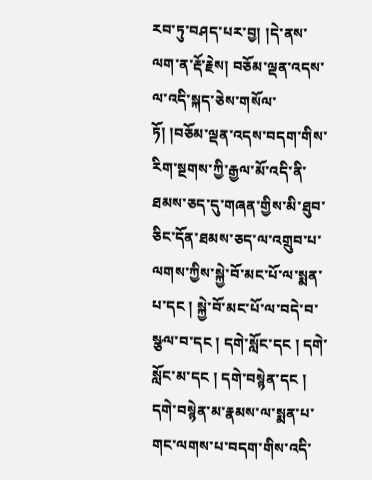རབ་ཏུ་བཤད་པར་བྱ། །དེ་ནས་ལག་ན་རྡོ་རྗེས། བཅོམ་ལྡན་འདས་ལ་འདི་སྐད་ཅེས་གསོལ་ཏོ། །བཅོམ་ལྡན་འདས་བདག་གིས་རིག་སྔགས་ཀྱི་རྒྱལ་མོ་འདི་ནི་ཐམས་ཅད་དུ་གཞན་གྱིས་མི་ཐུབ་ཅིང་དོན་ཐམས་ཅད་ལ་འགྲུབ་པ་ལགས་ཀྱིས་སྐྱེ་བོ་མང་པོ་ལ་སྨན་པ་དང ། སྐྱེ་བོ་མང་པོ་ལ་བདེ་བ་སྩལ་བ་དང ། དགེ་སློང་དང ། དགེ་སློང་མ་དང ། དགེ་བསྙེན་དང ། དགེ་བསྙེན་མ་རྣམས་ལ་སྨན་པ་གང་ལགས་པ་བདག་གིས་འདི་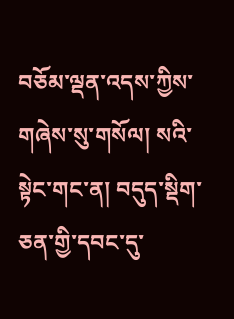བཅོམ་ལྡན་འདས་ཀྱིས་གཞེས་སུ་གསོལ། སའི་སྟེང་གང་ན། བདུད་སྡིག་ཅན་གྱི་དབང་དུ་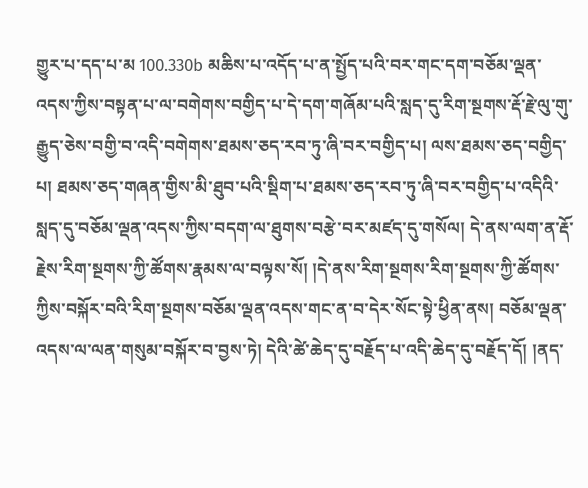གྱུར་པ་དད་པ་མ 100.330b མཆིས་པ་འདོད་པ་ན་སྤྱོད་པའི་བར་གང་དག་བཅོམ་ལྡན་འདས་ཀྱིས་བསྟན་པ་ལ་བགེགས་བགྱིད་པ་དེ་དག་གཞོམ་པའི་སླད་དུ་རིག་སྔགས་རྡོ་རྗེ་ལུ་གུ་རྒྱུད་ཅེས་བགྱི་བ་འདི་བགེགས་ཐམས་ཅད་རབ་ཏུ་ཞི་བར་བགྱིད་པ། ལས་ཐམས་ཅད་བགྱིད་པ། ཐམས་ཅད་གཞན་གྱིས་མི་ཐུབ་པའི་སྡིག་པ་ཐམས་ཅད་རབ་ཏུ་ཞི་བར་བགྱིད་པ་འདིའི་སླད་དུ་བཅོམ་ལྡན་འདས་ཀྱིས་བདག་ལ་ཐུགས་བརྩེ་བར་མཛད་དུ་གསོལ། དེ་ནས་ལག་ན་རྡོ་རྗེས་རིག་སྔགས་ཀྱི་ཚོགས་རྣམས་ལ་བལྟས་སོ། །དེ་ནས་རིག་སྔགས་རིག་སྔགས་ཀྱི་ཚོགས་ཀྱིས་བསྐོར་བའི་རིག་སྔགས་བཅོམ་ལྡན་འདས་གང་ན་བ་དེར་སོང་སྟེ་ཕྱིན་ནས། བཅོམ་ལྡན་འདས་ལ་ལན་གསུམ་བསྐོར་བ་བྱས་ཏེ། དེའི་ཚེ་ཆེད་དུ་བརྗོད་པ་འདི་ཆེད་དུ་བརྗོད་དོ། །ནད་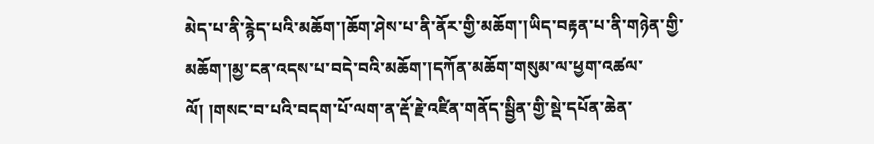མེད་པ་ནི་རྙེད་པའི་མཆོག་།ཆོག་ཤེས་པ་ནི་ནོར་གྱི་མཆོག་།ཡིད་བརྟན་པ་ནི་གཉེན་གྱི་མཆོག་།མྱ་ངན་འདས་པ་བདེ་བའི་མཆོག་།དཀོན་མཆོག་གསུམ་ལ་ཕྱག་འཚལ་ལོ། །གསང་བ་པའི་བདག་པོ་ལག་ན་རྡོ་རྗེ་འཛིན་གནོད་སྦྱིན་གྱི་སྡེ་དཔོན་ཆེན་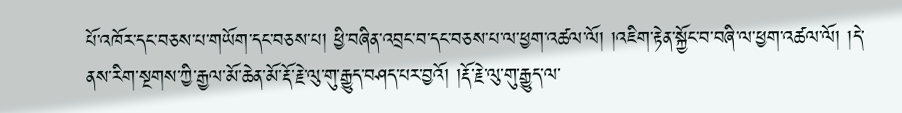པོ་འཁོར་དང་བཅས་པ་གཡོག་དང་བཅས་པ། ཕྱི་བཞིན་འབྲང་བ་དང་བཅས་པ་ལ་ཕྱག་འཚལ་ལོ། །འཇིག་རྟེན་སྐྱོང་བ་བཞི་ལ་ཕྱག་འཚལ་ལོ། །དེ་ནས་རིག་སྔགས་ཀྱི་རྒྱལ་མོ་ཆེན་མོ་རྡོ་རྗེ་ལུ་གུ་རྒྱུད་བཤད་པར་བྱའོ། །རྡོ་རྗེ་ལུ་གུ་རྒྱུད་ལ་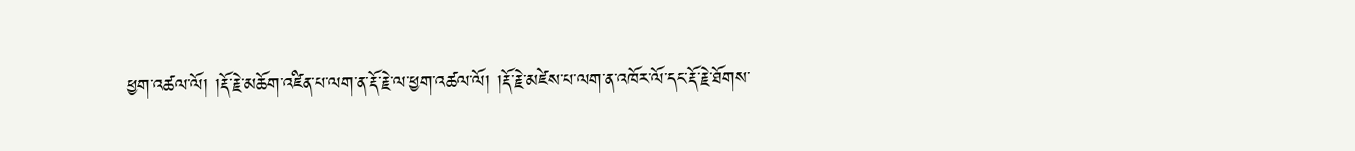ཕྱག་འཚལ་ལོ། །རྡོ་རྗེ་མཆོག་འཛིན་པ་ལག་ན་རྡོ་རྗེ་ལ་ཕྱག་འཚལ་ལོ། །རྡོ་རྗེ་མཛེས་པ་ལག་ན་འཁོར་ལོ་དང་རྡོ་རྗེ་ཐོགས་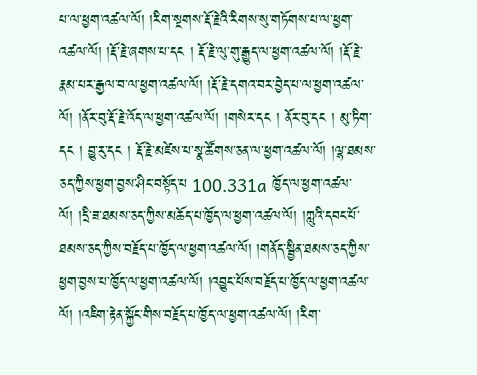པ་ལ་ཕྱག་འཚལ་ལོ། །རིག་སྔགས་རྡོ་རྗེའི་རིགས་སུ་གཏོགས་པ་ལ་ཕྱག་འཚལ་ལོ། །རྡོ་རྗེ་ཞགས་པ་དང ། རྡོ་རྗེ་ལུ་གུ་རྒྱུད་ལ་ཕྱག་འཚལ་ལོ། །རྡོ་རྗེ་རྣམ་པར་རྒྱལ་བ་ལ་ཕྱག་འཚལ་ལོ། །རྡོ་རྗེ་དགའ་བར་བྱེད་པ་ལ་ཕྱག་འཚལ་ལོ། །ནོར་བུ་རྡོ་རྗེ་འོད་ལ་ཕྱག་འཚལ་ལོ། །གསེར་དང ། ནོར་བུ་དང ། མུ་ཏིག་དང ། བྱུ་རུ་དང ། རྡོ་རྗེ་མཛེས་པ་སྣ་ཚོགས་ཅན་ལ་ཕྱག་འཚལ་ལོ། །ལྷ་ཐམས་ཅད་ཀྱིས་ཕྱག་བྱས་ཤིང་བསྟོད་པ 100.331a ཁྱོད་ལ་ཕྱག་འཚལ་ལོ། །དྲི་ཟ་ཐམས་ཅད་ཀྱིས་མཆོད་པ་ཁྱོད་ལ་ཕྱག་འཚལ་ལོ། །ཀླུའི་དབང་པོ་ཐམས་ཅད་ཀྱིས་བརྗོད་པ་ཁྱོད་ལ་ཕྱག་འཚལ་ལོ། །གནོད་སྦྱིན་ཐམས་ཅད་ཀྱིས་ཕྱག་བྱས་པ་ཁྱོད་ལ་ཕྱག་འཚལ་ལོ། །འབྱུང་པོས་བརྗོད་པ་ཁྱོད་ལ་ཕྱག་འཚལ་ལོ། །འཇིག་རྟེན་སྐྱོང་གིས་བརྗོད་པ་ཁྱོད་ལ་ཕྱག་འཚལ་ལོ། །རིག་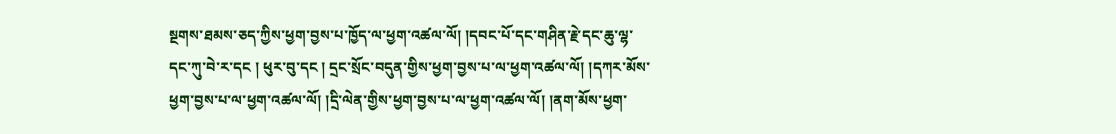སྔགས་ཐམས་ཅད་ཀྱིས་ཕྱག་བྱས་པ་ཁྱོད་ལ་ཕྱག་འཚལ་ལོ། །དབང་པོ་དང་གཤིན་རྗེ་དང་ཆུ་ལྷ་དང་ཀུ་བེ་ར་དང ། ཕུར་བུ་དང ། དྲང་སྲོང་བདུན་གྱིས་ཕྱག་བྱས་པ་ལ་ཕྱག་འཚལ་ལོ། །དཀར་མོས་ཕྱག་བྱས་པ་ལ་ཕྱག་འཚལ་ལོ། །དྲི་ལེན་གྱིས་ཕྱག་བྱས་པ་ལ་ཕྱག་འཚལ་ལོ། །ནག་མོས་ཕྱག་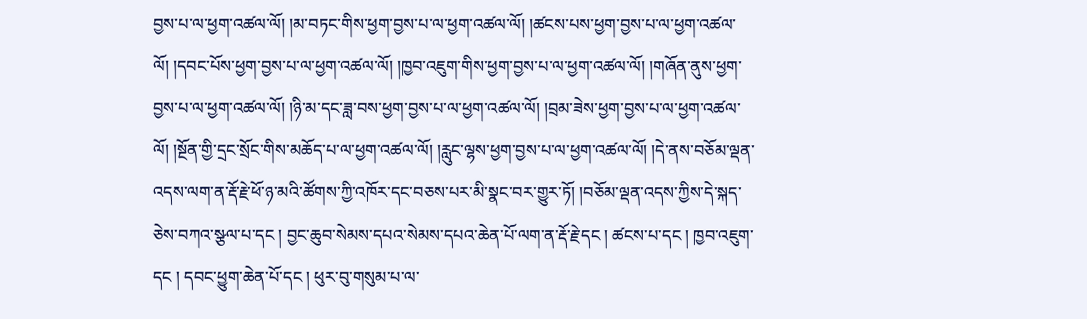བྱས་པ་ལ་ཕྱག་འཚལ་ལོ། །མ་བཏང་གིས་ཕྱག་བྱས་པ་ལ་ཕྱག་འཚལ་ལོ། །ཚངས་པས་ཕྱག་བྱས་པ་ལ་ཕྱག་འཚལ་ལོ། །དབང་པོས་ཕྱག་བྱས་པ་ལ་ཕྱག་འཚལ་ལོ། །ཁྱབ་འཇུག་གིས་ཕྱག་བྱས་པ་ལ་ཕྱག་འཚལ་ལོ། །གཞོན་ནུས་ཕྱག་བྱས་པ་ལ་ཕྱག་འཚལ་ལོ། །ཉི་མ་དང་ཟླ་བས་ཕྱག་བྱས་པ་ལ་ཕྱག་འཚལ་ལོ། །བྲམ་ཟེས་ཕྱག་བྱས་པ་ལ་ཕྱག་འཚལ་ལོ། །སྔོན་གྱི་དྲང་སྲོང་གིས་མཆོད་པ་ལ་ཕྱག་འཚལ་ལོ། །རླུང་ལྷས་ཕྱག་བྱས་པ་ལ་ཕྱག་འཚལ་ལོ། །དེ་ནས་བཅོམ་ལྡན་འདས་ལག་ན་རྡོ་རྗེ་ཕོ་ཉ་མའི་ཚོགས་ཀྱི་འཁོར་དང་བཅས་པར་མི་སྣང་བར་གྱུར་ཏོ། །བཅོམ་ལྡན་འདས་ཀྱིས་དེ་སྐད་ཅེས་བཀའ་སྩལ་པ་དང ། བྱང་ཆུབ་སེམས་དཔའ་སེམས་དཔའ་ཆེན་པོ་ལག་ན་རྡོ་རྗེ་དང ། ཚངས་པ་དང ། ཁྱབ་འཇུག་དང ། དབང་ཕྱུག་ཆེན་པོ་དང ། ཕུར་བུ་གསུམ་པ་ལ་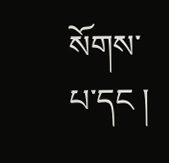སོགས་པ་དང །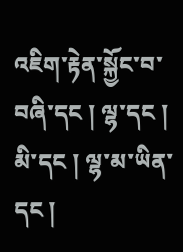འཇིག་རྟེན་སྐྱོང་བ་བཞི་དང ། ལྷ་དང ། མི་དང ། ལྷ་མ་ཡིན་དང །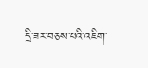དྲི་ཟར་བཅས་པའི་འཇིག་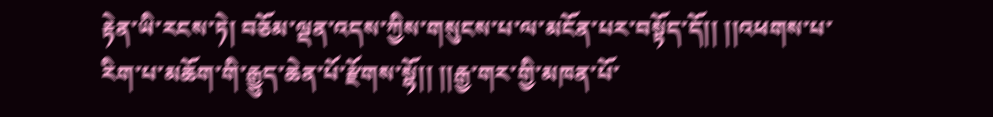རྟེན་ཡི་རངས་ཏེ། བཅོམ་ལྡན་འདས་ཀྱིས་གསུངས་པ་ལ་མངོན་པར་བསྟོད་དོ།། །།འཕགས་པ་རིག་པ་མཆོག་གི་རྒྱུད་ཆེན་པོ་རྫོགས་སྷོ།། །།རྒྱ་གར་གྱི་མཁན་པོ་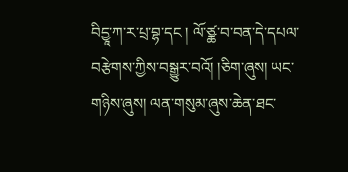བིདྱཱ་ཀ་ར་པྲ་བྷ་དང ། ལོ་ཙྪ་བ་བན་དེ་དཔལ་བརྩེགས་ཀྱིས་བསྒྱུར་བའོ། །ཅིག་ཞུས། ཡང་གཉིས་ཞུས། ལན་གསུམ་ཞུས་ཆེན་ཐང་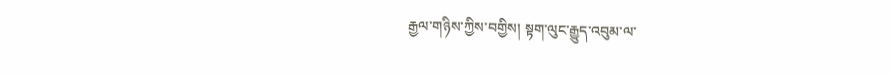རྒྱལ་གཉིས་ཀྱིས་བགྱིས། སྟག་ལུང་རྒྱུད་འབུམ་ལ་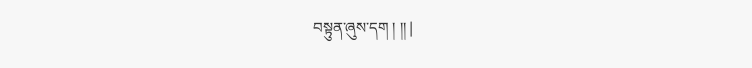བསྟུན་ཞུས་དག ། །། |